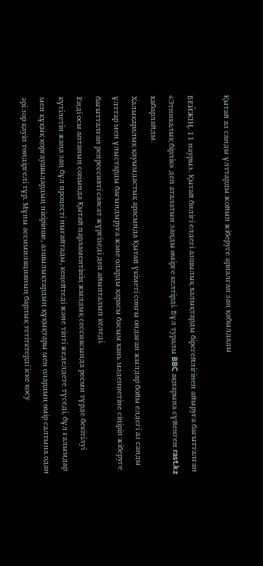Қытай аз санды ұлттарды жойып жіберуге арналған заң қабылдады

БЕЙЖІҢ. 11 наурыз. Қытай билігі елдегі азшылық халықтарды бірегейлігінен айыруға бағытталған «Этникалық бірлік» деп аталатын заңды өмірге келтірді. Бұл туралы BBC ақпарына сүйенген rast.kz хабарлайды.
Халықаралық қауымдастық арасында Қытай үкіметі соңғы ондаған жылдар бойы елдегі аз санды ұлттар мен ұлыстарды бағындыруға және оларды қарасы басым хань мәдениетіне сіңіріп жіберуге бағытталған репрессивті саясат жүргізеді деп айыпталып келеді.
Енді осы аптаның соңында Қытай парламентінің жылдық сессиясында ресми түрде бекітілуі күтілетін жаңа заң бұл процесті нығайтады, кеңейтеді және тіпті жеделдете түседі, бұл ғалымдар мен құқық қорғаушылардың пікірінше, азшылықтардың құқықтары мен олардың өмір салтына одан әрі зор қауіп төндіргелі тұр. Мұны ассимиляцияның барлық тетітктерді іске қосу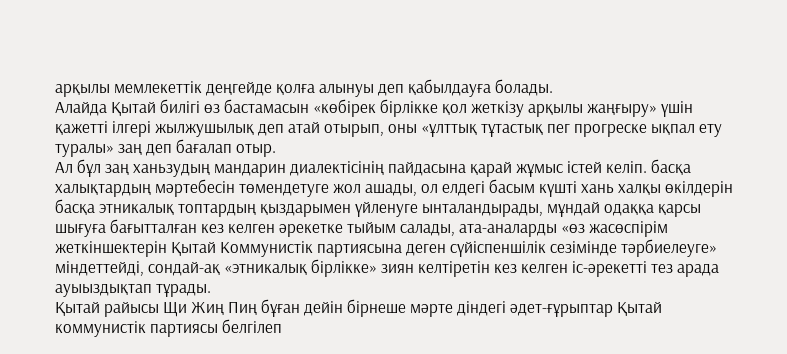арқылы мемлекеттік деңгейде қолға алынуы деп қабылдауға болады.
Алайда Қытай билігі өз бастамасын «көбірек бірлікке қол жеткізу арқылы жаңғыру» үшін қажетті ілгері жылжушылық деп атай отырып, оны «ұлттық тұтастық пег прогреске ықпал ету туралы» заң деп бағалап отыр.
Ал бұл заң ханьзудың мандарин диалектісінің пайдасына қарай жұмыс істей келіп. басқа халықтардың мәртебесін төмендетуге жол ашады, ол елдегі басым күшті хань халқы өкілдерін басқа этникалық топтардың қыздарымен үйленуге ынталандырады, мұндай одаққа қарсы шығуға бағытталған кез келген әрекетке тыйым салады, ата-аналарды «өз жасөспірім жеткіншектерін Қытай Коммунистік партиясына деген сүйіспеншілік сезімінде тәрбиелеуге» міндеттейді, сондай-ақ «этникалық бірлікке» зиян келтіретін кез келген іс-әрекетті тез арада ауыыздықтап тұрады.
Қытай райысы Щи Жиң Пиң бұған дейін бірнеше мәрте діндегі әдет-ғұрыптар Қытай коммунистік партиясы белгілеп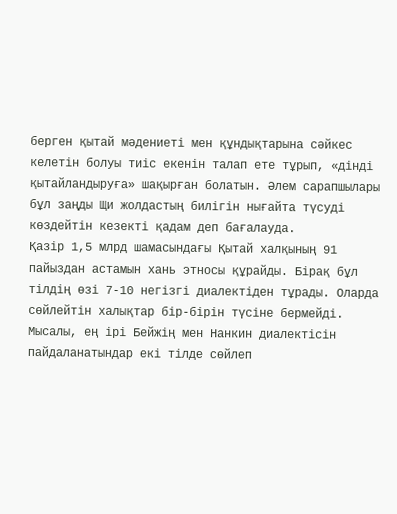берген қытай мәдениеті мен құндықтарына сәйкес келетін болуы тиіс екенін талап ете тұрып, «дінді қытайландыруға» шақырған болатын. Әлем сарапшылары бұл заңды Щи жолдастың билігін нығайта түсуді көздейтін кезекті қадам деп бағалауда.
Қазір 1,5 млрд шамасындағы Қытай халқының 91 пайыздан астамын хань этносы құрайды. Бірақ бұл тілдің өзі 7-10 негізгі диалектіден тұрады. Оларда сөйлейтін халықтар бір-бірін түсіне бермейді. Мысалы, ең ірі Бейжің мен Нанкин диалектісін пайдаланатындар екі тілде сөйлеп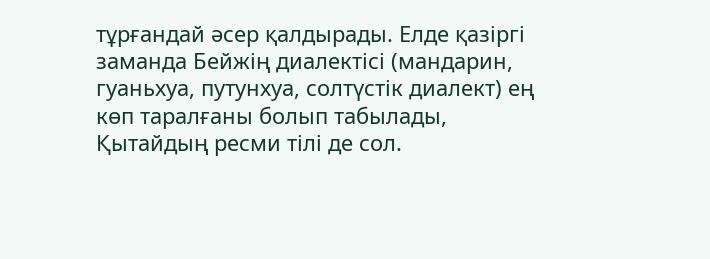тұрғандай әсер қалдырады. Елде қазіргі заманда Бейжің диалектісі (мандарин, гуаньхуа, путунхуа, солтүстік диалект) ең көп таралғаны болып табылады, Қытайдың ресми тілі де сол.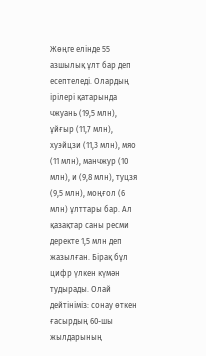Жөңге елінде 55 азшылық ұлт бар деп есептеледі. Олардың ірілері қатарында чжуань (19,5 млн), ұйғыр (11,7 млн), хуэйцзи (11,3 млн), мяо (11 млн), манчжур (10 млн), и (9,8 млн), туцзя (9,5 млн), моңғол (6 млн) ұлттары бар. Ал қазақтар саны ресми деректе 1,5 млн деп жазылған. Бірақ бұл цифр үлкен күмән тудырады. Олай дейтініміз: сонау өткен ғасырдың 60-шы жылдарының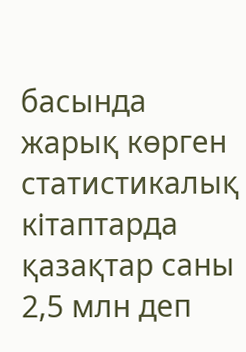басында жарық көрген статистикалық кітаптарда қазақтар саны 2,5 млн деп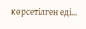көрсетілген еді…